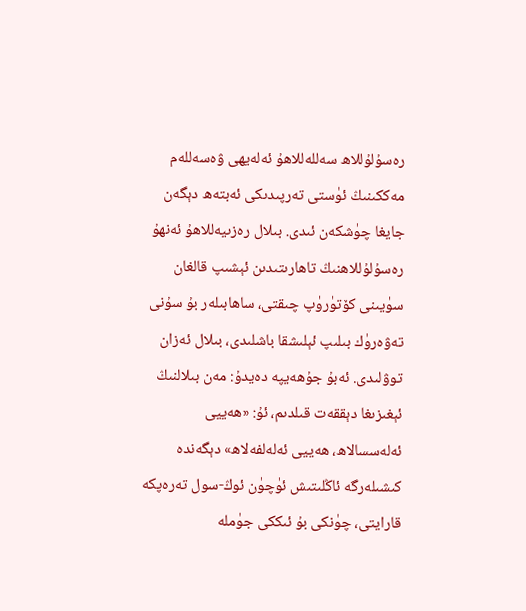رەسۇلۇللاھ سەللەللاھۇ ئەلەيھى ۋەسەللەم مەككىنىڭ ئۈستى تەرپىدىكى ئەبتەھ دېگەن جايغا چۈشكەن ئىدى. بىلال رەزىيەللاھۇ ئەنھۇ رەسۇلۇللاھنىڭ تاھارىتىدىن ئېشىپ قالغان سۈيىنى كۆتۈرۈپ چىقتى، ساھابىلەر بۇ سۇنى تەۋەرۈك بىلىپ ئېلىشقا باشلىدى، بىلال ئەزان توۋلىدى. ئەبۇ جۇھەيپە دەيدۇ: مەن بىلالنىڭ ئېغىزىغا دېققەت قىلدىم، ئۇ: «ھەييى ئەلەسسالاھ، ھەييى ئەلەلفەلاھ» دېگەندە كىشىلەرگە ئاڭلىتىش ئۈچۈن ئوڭ-سول تەرەپكە قارايتى، چۈنكى بۇ ئىككى جۈملە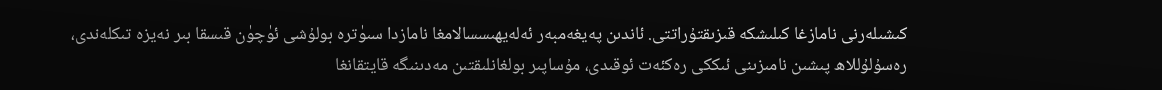كىشىلەرنى نامازغا كىلىشكە قىزىقتۇراتتى. ئاندىن پەيغەمبەر ئەلەيھىسسالامغا نامازدا سىۈترە بولۇشى ئۈچۈن قىسقا بىر نەيزە تىكلەندى، رەسۇلۇللاھ پىشىن نامىزىنى ئىككى رەكئەت ئوقىدى، مۇساپىر بولغانلىقتىن مەدىنىگە قايتقانغا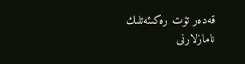قەدەر تۆت رەكىئەتلىك نامازلارنى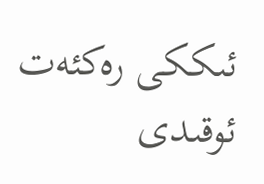ئىككى رەكئەت ئوقىدى